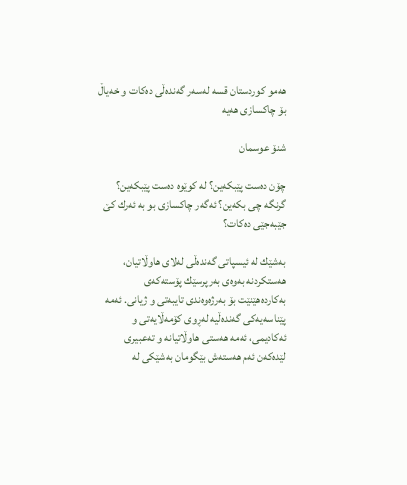هه‌مو كوردستان قسه‌ له‌سه‌ر گه‌نده‌ڵی‌ ده‌كات ‌و خه‌یاڵ بۆ چاكسازی‌ هه‌یه‌

شنۆ عوسمان

چۆن ده‌ست پێبكه‌ین؟ له‌ كوێوه‌ ده‌ست پێبكه‌ین؟ گرنگه‌ چی‌ بكه‌ین؟ ئه‌گه‌ر چاكسازی‌ بو به‌ ئه‌رك كێ‌ جێبه‌جێی‌ ده‌كات؟

به‌شێك له‌ ئیسپاتی‌ گه‌نده‌ڵی‌ له‌لای‌ هاوڵاتیان، هه‌ستكردنه‌ به‌وه‌ی‌ به‌رپرسێك پۆسته‌كه‌ی‌ به‌كارده‌هێنێت بۆ به‌رژه‌وه‌ندی‌ تایبه‌تی‌ ‌و ژیانی‌. ئه‌مه‌ پێناسه‌یه‌كی‌ گه‌نده‌ڵیه‌ له‌ڕوی‌ كۆمه‌ڵایه‌تی‌ ‌و ئه‌كادیمی، ئه‌مه‌ هه‌ستی‌ هاوڵاتیانه‌ ‌و ته‌عبیری‌ لێده‌كه‌ن ئه‌م هه‌سته‌ش بێگومان به‌شێكی‌ له‌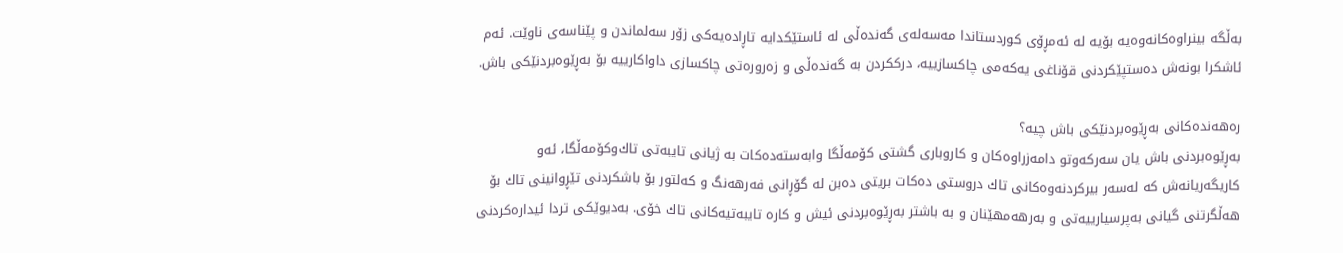به‌ڵگه‌ بینراوه‌كانه‌وه‌یه‌ بۆیه‌ له‌ ئه‌مڕۆی‌ كوردستاندا مه‌سه‌له‌ی‌ گه‌نده‌ڵی‌ له‌ ئاستێكدایه‌ تاڕاده‌یه‌كی‌ زۆر سه‌لماندن ‌و پێناسه‌ی‌ ناوێت. ئه‌م ئاشكرا بونه‌ش ده‌ستپێكردنی‌ قۆناغی‌ یه‌كه‌می‌ چاكسازییه‌، درككردن به‌ گه‌نده‌ڵی‌ ‌و زه‌روره‌تی‌ چاكسازی داواكارییه‌ بۆ به‌ڕێوه‌بردنێكی‌ باش.

ره‌هه‌نده‌كانی‌ به‌ڕێوه‌بردنێكی‌ باش چیه‌؟
به‌ڕێوه‌بردنی‌ باش یان سه‌ركه‌وتو دامه‌زراوه‌كان ‌و كاروباری‌ گشتی‌ كۆمه‌ڵگا وابه‌سته‌ده‌كات به‌ ژیانی‌ تایبه‌تی‌ تاك‌وكۆمه‌ڵگا، ئه‌و كاریگه‌ریانه‌ش كه‌ له‌سه‌ر بیركردنه‌وه‌كانی‌ تاك دروستی ده‌كات بریتی ده‌بن له‌ گۆڕانی‌ فه‌رهه‌نگ ‌و كه‌لتور بۆ باشكردنی‌ تێڕوانینی‌ تاك بۆ هه‌ڵگرتنی‌ گیانی‌ به‌پرسیارییه‌تی‌ ‌و به‌رهه‌مهێنان ‌و به‌ باشتر به‌ڕێوه‌بردنی‌ ئیش ‌و كاره‌ تایبه‌تیه‌كانی‌ تاك خۆی‌. به‌دیوێكی‌ تردا ئیداره‌كردنی‌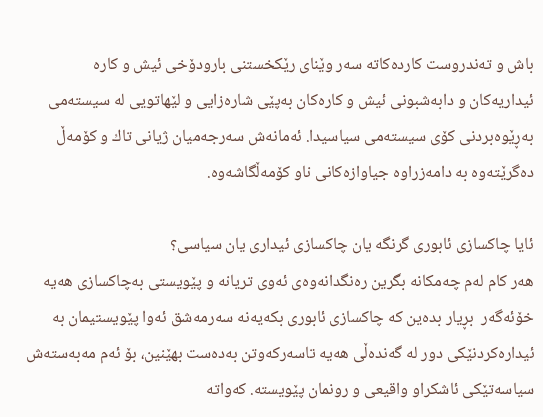باش ‌و ته‌ندروست كارده‌كاته‌ سه‌ر وێنای‌ رێكخستنی‌ بارودۆخی‌ ئیش ‌و كاره‌ ئیداریه‌كان ‌و دابه‌شبونی‌ ئیش ‌و كاره‌كان به‌پێی‌ شاره‌زایی‌ ‌و لێهاتویی‌ له‌ سیسته‌می‌ به‌ڕێوه‌بردنی‌ كۆی‌ سیسته‌می‌ سیاسیدا. ئه‌مانه‌ش سه‌رجه‌میان ژیانی‌ تاك ‌و كۆمه‌ڵ ده‌گرێته‌وه‌ به‌ دامه‌زراوه‌ جیاوازه‌كانی‌ ناو كۆمه‌ڵگاشه‌وه‌.

ئایا چاكسازی‌ ئابوری‌ گرنگه‌ یان چاكسازی‌ ئیداری‌ یان سیاسی‌؟
هه‌ر كام له‌م چه‌مكانه‌ بگرین ره‌نگدانه‌وه‌ی‌ ئه‌وی‌ تریانه‌ ‌و پێویستی‌ به‌چاكسازی‌ هه‌یه‌ خۆئه‌گه‌ر  بڕیار بده‌ین كه‌ چاكسازی‌ ئابوری‌ بكه‌یه‌نه‌ سه‌رمه‌شق ئه‌وا پێویستیمان به‌ ئیداره‌كردنێكی‌ دور له‌ گه‌نده‌ڵی‌ هه‌یه‌ تاسه‌ركه‌وتن به‌ده‌ست بهێنین، بۆ ئه‌م مه‌به‌سته‌ش سیاسه‌تێكی‌ ئاشكراو واقیعی‌ ‌و رونمان پێویسته‌. كه‌واته‌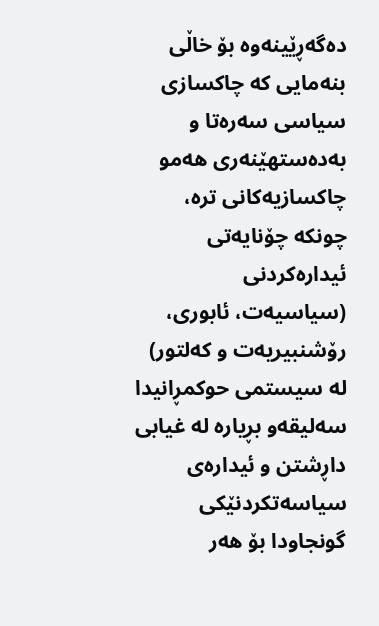ده‌گه‌ڕێینه‌وه‌ بۆ خاڵی‌ بنه‌مایی‌ كه‌ چاكسازی‌ سیاسی‌ سه‌ره‌تا ‌و به‌ده‌ستهێنه‌ری‌ هه‌مو چاكسازیه‌كانی‌ تره‌، چونكه‌ چۆنایه‌تی‌ ئیداره‌كردنی‌ (سیاسیه‌ت، ئابوری‌، رۆشنبیریه‌ت ‌و كه‌لتور) له‌ سیستمی‌ حوكمڕانیدا سه‌لیقه‌‌و بڕیاره‌ له‌ غیابی‌ داڕشتن ‌و ئیداره‌ی‌ سیاسه‌تكردنێكی‌ گونجاودا بۆ هه‌ر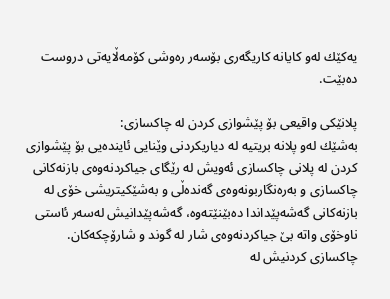یه‌كێك له‌و كایانه‌ كاریگه‌ری‌ بۆسه‌ر ره‌وشی‌ كۆمه‌ڵایه‌تی‌ دروست ده‌بێت.

پلانێكی‌ واقیعی‌ بۆ پێشوازی‌ كردن له‌ چاكسازی‌:
به‌شێك له‌و پلانه‌ بریتیه‌ له‌ دیاریكردنی‌ وێنایی‌ ئاینده‌یی‌ بۆ پێشوازی‌ كردن له‌ پلانی‌ چاكسازی‌ ئه‌ویش له‌ رێگای‌ جیاكردنه‌وه‌ی‌ بازنه‌كانی‌ چاكسازی‌ ‌و به‌ره‌نگاربونه‌وه‌ی‌ گه‌نده‌ڵی‌ ‌و به‌شێكیتریشی‌ خۆی‌ له‌ بازنه‌كانی‌ گه‌شه‌پێداندا ده‌بێنێته‌وه‌، گه‌شه‌پێدانیش له‌سه‌ر ئاستی‌ ناوخۆی‌ واته‌ بێ جیاكردنه‌وه‌ی‌ شار له‌ گوند ‌و شارۆچكه‌كان. چاكسازی‌ كردنیش له‌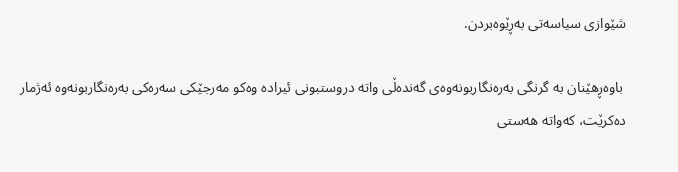شێوازی‌ سیاسه‌تی‌ به‌ڕێوه‌بردن.

 باوه‌ڕهێنان به‌ گرنگی‌ به‌ره‌نگاربونه‌وه‌ی‌ گه‌نده‌ڵی واته‌ دروستبونی‌ ئیراده‌ وه‌كو مه‌رجێكی‌ سه‌ره‌كی‌ به‌ره‌نگاربونه‌وه‌ ئه‌ژمار ده‌كرێت، كه‌واته‌ هه‌ستی‌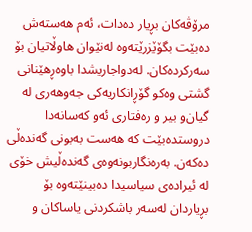مرۆڤه‌كان بڕیار ده‌دات، ئه‌م هه‌سته‌ش ده‌بێت بگۆێزرێته‌وه‌ له‌نێوان هاوڵاتیان بۆ سه‌ركرده‌كان. له‌دواجاریشدا باوه‌ڕهێنانی‌ گشتی‌ وه‌كو گۆڕانكاریه‌كی‌ جه‌وهه‌ری له‌ گیان‌و بیر ‌و ره‌فتاری‌ ئه‌و كه‌سانه‌دا دروستده‌بێت كه‌ هه‌ست به‌بونی‌ گه‌نده‌ڵی‌ ده‌كه‌ن. به‌ره‌نگاربونه‌وه‌ی‌ گه‌نده‌ڵیش خۆی‌ له‌ ئیراده‌ی‌ سیاسیدا ده‌بینێته‌وه‌ بۆ بڕیاردان له‌سه‌ر باشكردنی‌ یاساكان ‌و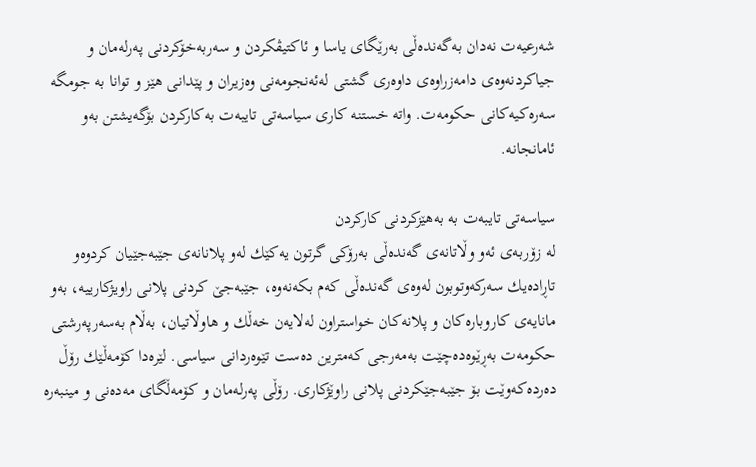شه‌رعیه‌ت نه‌دان به‌گه‌نده‌ڵی‌ به‌رێگای‌ یاسا و ئاكتیڤكردن ‌و سه‌ربه‌خۆكردنی‌ په‌رله‌مان ‌و جیاكردنه‌وه‌ی‌ دامه‌زراوه‌ی‌ داوه‌ری‌ گشتی‌ له‌ئه‌نجومه‌نی‌ وه‌زیران ‌و پێدانی‌ هێز ‌و توانا به‌ جومگه‌ سه‌ره‌كیه‌كانی‌ حكومه‌ت. واته‌ خستنه‌ كاری‌ سیاسه‌تی‌ تایبه‌ت به‌كاركردن بۆگه‌یشتن به‌و ئامانجانه‌.

سیاسه‌تی‌ تایبه‌ت به‌ به‌هێزكردنی‌ كاركردن
له‌ زۆربه‌ی‌ ئه‌و وڵاتانه‌ی‌ گه‌نده‌ڵی‌ به‌رۆكی‌ گرتون یه‌كێك له‌و پلانانه‌ی‌ جێبه‌جێیان كردوه‌‌و تاڕاده‌یك سه‌ركه‌وتوبون له‌وه‌ی‌ گه‌نده‌ڵی‌ كه‌م بكه‌نه‌وه‌، جێبه‌جێ كردنی‌ پلانی‌ راویژكارییه‌، به‌و مانایه‌ی‌ كاروباره‌كان ‌و پلانه‌كان خواستراون له‌لایه‌ن خه‌ڵك ‌و هاوڵاتیان، به‌ڵام به‌سه‌رپه‌رشتی‌ حكومه‌ت به‌ڕێوه‌ده‌چێت به‌مه‌رجی‌ كه‌مترین ده‌ست تێوه‌ردانی‌ سیاسی‌. لێره‌دا كۆمه‌ڵێك رۆڵ ده‌رده‌كه‌وێت بۆ جێبه‌جێكردنی‌ پلانی‌ راوێژكاری‌. رۆڵی‌ په‌رله‌مان ‌و كۆمه‌ڵگای‌ مه‌ده‌نی‌ ‌و مینبه‌ره‌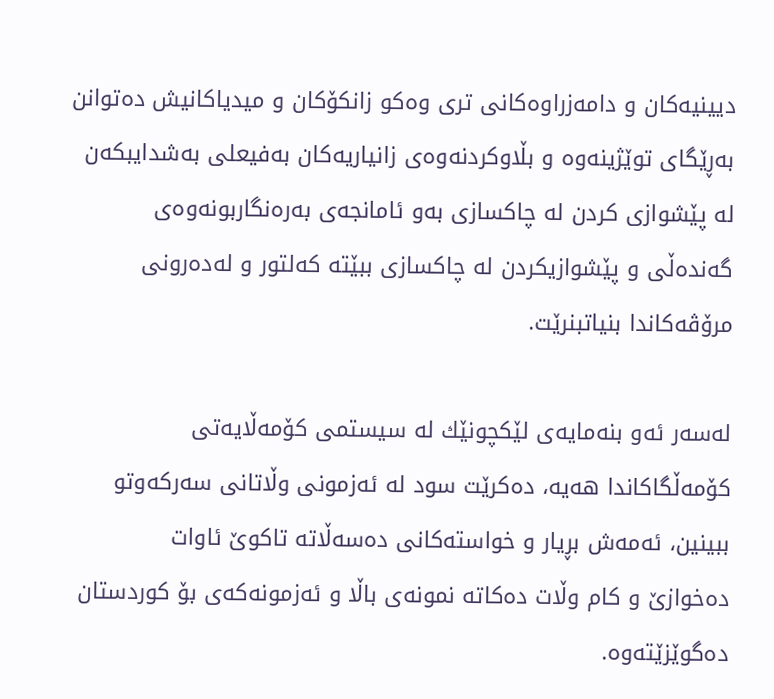دیینیه‌كان ‌و دامه‌زراوه‌كانی‌ تری وه‌كو زانكۆكان ‌و میدیاكانیش ده‌توانن به‌ڕێگای‌ توێژینه‌وه‌ ‌و بڵاوكردنه‌وه‌ی‌ زانیاریه‌كان به‌فیعلی‌ به‌شدایبكه‌ن له‌ پێشوازی‌ كردن له‌ چاكسازی‌ به‌و ئامانجه‌ی‌ به‌ره‌نگاربونه‌وه‌ی‌ گه‌نده‌ڵی‌ ‌و پێشوازیكردن له‌ چاكسازی‌ ببێته‌ كه‌لتور ‌و له‌ده‌رونی‌ مرۆڤه‌كاندا بنیاتبنرێت.

له‌سه‌ر ئه‌و بنه‌مایه‌ی‌ لێكچونێك له‌ سیستمی‌ كۆمه‌ڵایه‌تی كۆمه‌ڵگاكاندا هه‌یه‌، ده‌كرێت سود له‌ ئه‌زمونی‌ وڵاتانی‌ سه‌ركه‌وتو ببینین، ئه‌مه‌ش بڕیار و خواسته‌كانی‌ ده‌سه‌ڵاته‌ تاكوێ‌ ئاوات ده‌خوازێ‌ ‌و كام وڵات ده‌كاته‌ نمونه‌ی‌ باڵا ‌و ئه‌زمونه‌كه‌ی بۆ كوردستان ده‌گوێزێته‌وه‌.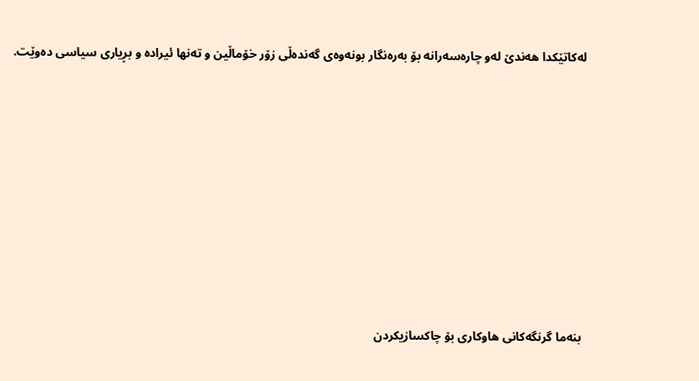له‌كاتێكدا هه‌ندێ‌ له‌و چاره‌سه‌رانه‌ بۆ به‌ره‌نگار بونه‌وه‌ی‌ گه‌نده‌ڵی‌ زۆر خۆماڵین ‌و ته‌نها ئیراده‌ ‌و بڕیاری‌ سیاسی‌ ده‌وێت.









 بنه‌ما گرنگه‌كانی‌ هاوكاری‌ بۆ چاكسازیكردن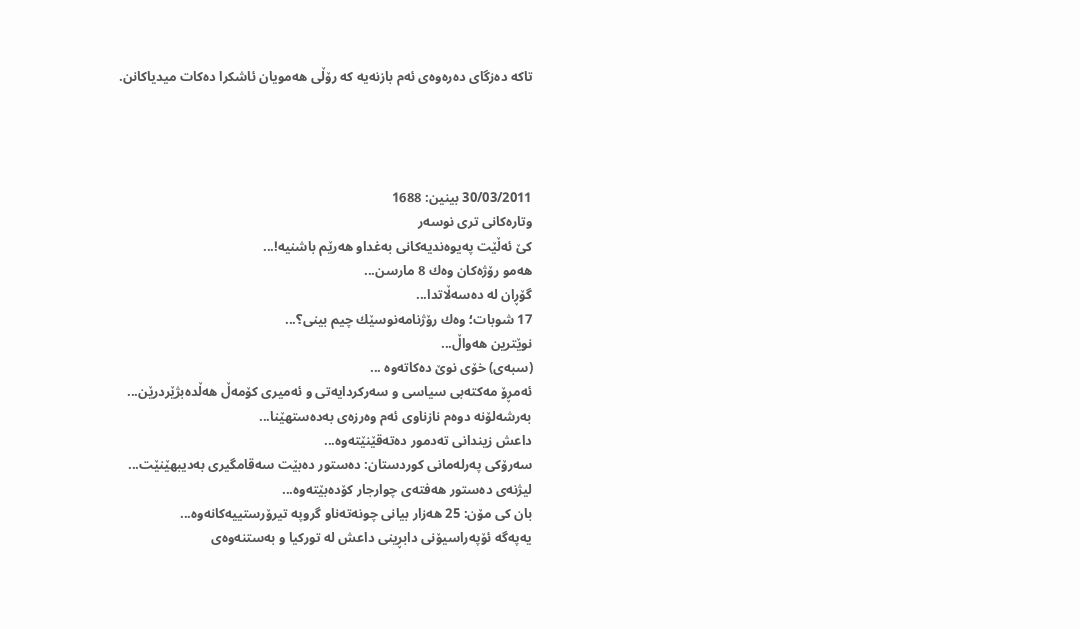تاكه‌ ده‌زگای‌ ده‌ره‌وه‌ی‌ ئه‌م بازنه‌یه‌ كه‌ رۆڵی‌ هه‌مویان ئاشكرا ده‌كات میدیاكانن.




30/03/2011 بینین: 1688
وتاره‌کانی تری نوسه‌ر
كێ ئه‌ڵێت په‌یوه‌ندیه‌كانی‌ به‌غداو هه‌رێم باشنیه‌!...
هه‌مو رۆژه‌كان وه‌ك 8 مارسن...
گۆڕان لە ده‌سه‌ڵاتدا...
17 شوبات؛ وه‌ك رۆژنامه‌نوسێك چیم بینی؟...
نوێترین هه‌واڵ...
(سبەى) خۆى نوێ دەکاتەوە ...
ئه‌مڕۆ مه‌كته‌بی‌ سیاسی‌ و سه‌ركردایه‌تی‌ و ئه‌میری‌ كۆمه‌ڵ هەڵدەبژێردرێن...
به‌رشه‌لۆنه‌ دوه‌م نازناوی ئه‌م وه‌رزه‌ی به‌ده‌ستهێنا...
داعش زیندانی تەدمور دەتەقێنێتەوە...
سەرۆكی پەرلەمانی كوردستان: دەستور دەبێت سەقامگیری بەدیبهێنێت...
لیژنەی دەستور هەفتەی چوارجار كۆدەبێتەوە...
بان كی مۆن: 25 هەزار بیانی چونەتەناو گروپە تیرۆرستییەكانەوە...
یەپەگە ئۆپەراسیۆنی دابڕینی داعش لە تورکیا و بەستنەوەی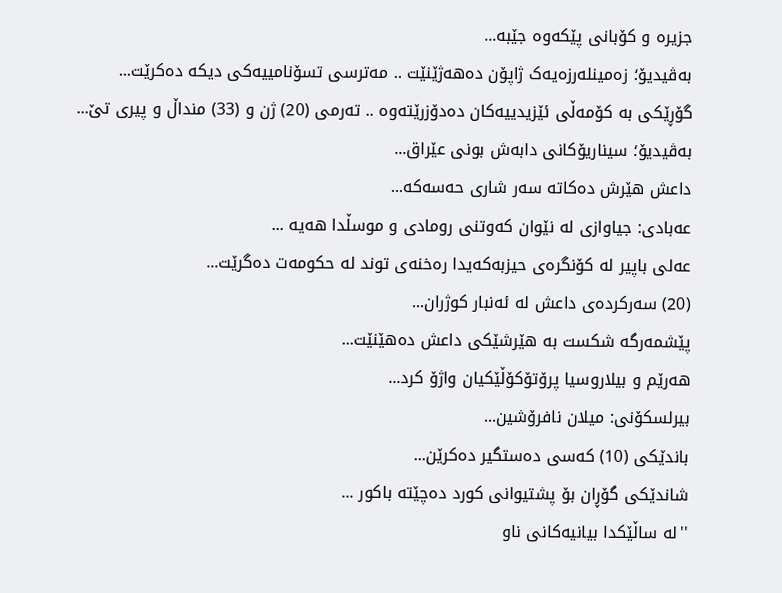جزیرە و کۆبانی پێکەوە جێبە...
بەڤیدیۆ؛ زەمینلەرزەیەک ژاپۆن دەهەژێنێت .. مەترسی تسۆنامییەکی دیکە دەکرێت...
گۆڕێکی بە کۆمەڵی ئێزیدییەکان دەدۆزرێتەوە .. تەرمی (20) ژن و (33) منداڵ و پیری تێ...
بەڤیدیۆ؛ سیناریۆکانی دابەش بونی عێراق...
داعش هێرش دەکاتە سەر شاری حەسەکە...
عه‌بادی: جیاوازی له‌ نێوان کەوتنی رومادی و موسڵدا هه‌یه‌ ...
عەلی باپیر لە کۆنگرەی حیزبەکەیدا رەخنەی توند لە حکومەت دەگرێت...
(20) سه‌ركرده‌ی داعش لە ئەنبار کوژران...
پێشمەرگە شكست بە هێرشێكی داعش دەهێنێت...
هەرێم و بیلاروسیا پرۆتۆکۆڵێکیان واژۆ کرد...
بیرلسكۆنی: میلان نافرۆشین...
باندێکی (10) کەسى دەستگیر دەکرێن...
شاندێکى گۆڕان بۆ پشتیوانی کورد دەچێتە باکور ...
''لە ساڵێکدا بیانیه‌كانی ناو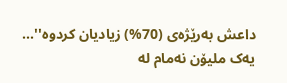داعش بەرێژەى (70%) زیادیان کردوە''...
یەک ملیۆن نەمام لە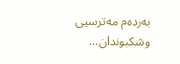بەردەم مەترسیی وشکبوندان...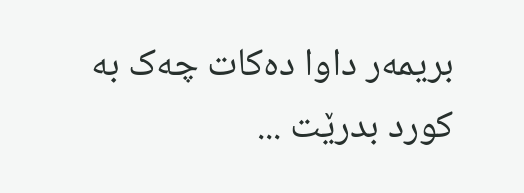بریمه‌ر داوا دەکات چەک بە کورد بدرێت ...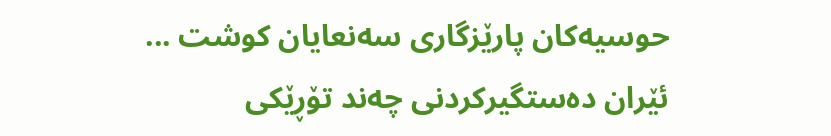حوسیەکان پارێزگارى سەنعایان کوشت ...
ئێران دەستگیرکردنى چه‌ند تۆڕێكی‌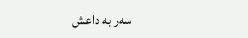سه‌ر به‌ داعش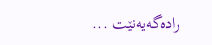رادەگەیەنێت ...